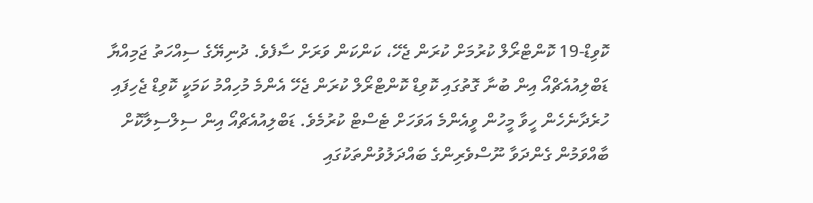ކޮވިޑް-19 ކޮންޓްރޯލް ކުރުމަށް ކުރަން ޖެހޭ، ކަންކަން ވަރަށް ސާފެވެ. ދުނިޔޭގެ ސިއްހަތު ޖަމިއްޔާ ޑަބްލިއުއެޗްއޯ އިން ބުނާ ގޮތުގައި ކޮވިޑް ކޮންޓްރޯލް ކުރަން ޖެހޭ އެންމެ މުހިއްމު ކަމަކީ ކޮވިޑް ޖެހިފައި ހުރެދާނެހެން ހީވާ މީހުން ވީއެންމެ އަވަހަށް ޓެސްޓް ކުރުމެވެ. ޑަބްލިއުއެޗްއޯ އިން ސިލްސިލާކޮށް ބާއްވަމުން ގެންދަވާ ނޫސްވެރިންގެ ބައްދަލުވުންތަކުގައި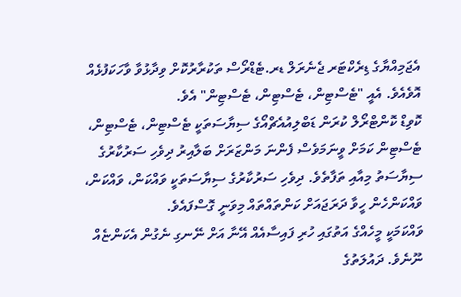އެޖަމިއްޔާގެ ޑިރެކްޓަރ ޖެނެރަލް ޑރ.ޓެޑްރޯސް ތަކުރާރުކޮށް ވިދާޅުވާ ވާހަކަފުޅެއް އޮވެއެވެ. އެއީ "ޓެސްޓިން، ޓެސްޓިން، ޓެސްޓިން" އެވެ.
ކޮވިޑް ކޮންޓްރޯލް ކުރަން ޑަބްލިއުއެޗްއޯގެ ސިޔާސަތަކީ ޓެސްޓިން، ޓެސްޓިން، ޓެސްޓިން ކަމަށް ވީނަމަވެސް ފެންނަ މަންޒަރަށް ބަލާއިރު ދިވެހި ސަރުކާރުގެ ސިޔާސަތު މިއާއި ތަފާތެވެ. ދިވެހި ސަރުކާރުގެ ސިޔާސަތަކީ ވައްކަން، ވައްކަން، ވައްކަންހެން ހީވާ ދަރަޖައަށް ކަންތައްތައް މިވަނީ ގޮސްފައެވެ.
ވައްކަމަކީ މީހެއްގެ އަތުގައި ހުރި ފައިސާއެއް އޭނާ އަށް ނޭނގި ނެގުން އެކަންޏެއް ނޫނެވެ. ދައުލަތުގެ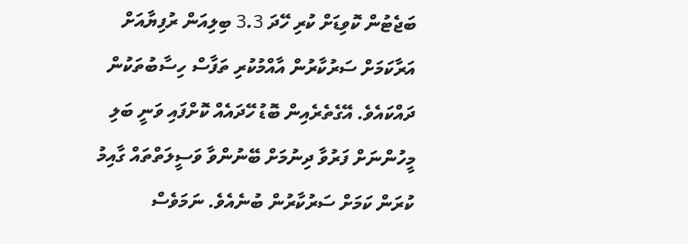ބަޖެޓުން ކޮވިޑަށް ކުރި ހޭދަ 3.3 ބިލިއަން ރުފިޔާއަށް އަރާކަމަށް ސަރުކާރުން އާއްމުކުރި ތަފާސް ހިސާބުތަކުން ދައްކައެވެ. އޭގެތެރެއިން ބޮޑު ހޭދައެއް ކޮށްފައި ވަނީ ބަލި މީހުންނަށް ފަރުވާ ދިނުމަށް ބޭނުންވާ ވަސީލަތްތައް ގާއިމު ކުރަން ކަމަށް ސަރުކާރުން ބުނެއެވެ. ނަމަވެސް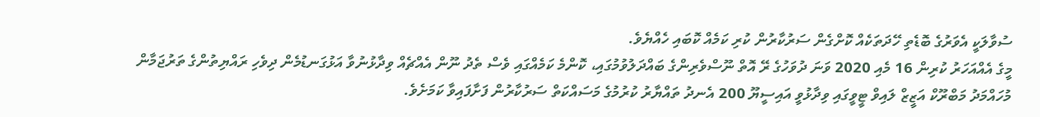ސުވާލަކީ އެވަރުގެ ބޮޑެތި ހޭދަތަކެއް ކޮށްގެން ސަރުކާރުން ކުރި ކަމެއް ކޮބައި ހެއްޔެވެ.
މީގެ އެއްއަހަރު ކުރިން 16 މެއި 2020 ވަނަ ދުވަހުގެ ރޭ އޮތް ނޫސްވެރިންގެ ބައްދަލުވުމުގައި، ކޮންމެ ކަމެއްގައި ވެސް ތެދު ނޫން އެއްޗެއް ވިދާޅުނުވާ އަޅުގަނޑުމެން ދިވެހި ރައްޔިތުންގެ ތަރުޖަމާން މުހައްމަދު މަބްރޫކް އަޒީޒް ލައިވް ޓީވީގައި ވިދާޅުވީ އައިސީޔޫ 200 އެނދު ތައްޔާރު ކުރުމުގެ މަސައްކަތް ސަރުކާރުން ފަށާފައިވާ ކަމަށެވެ.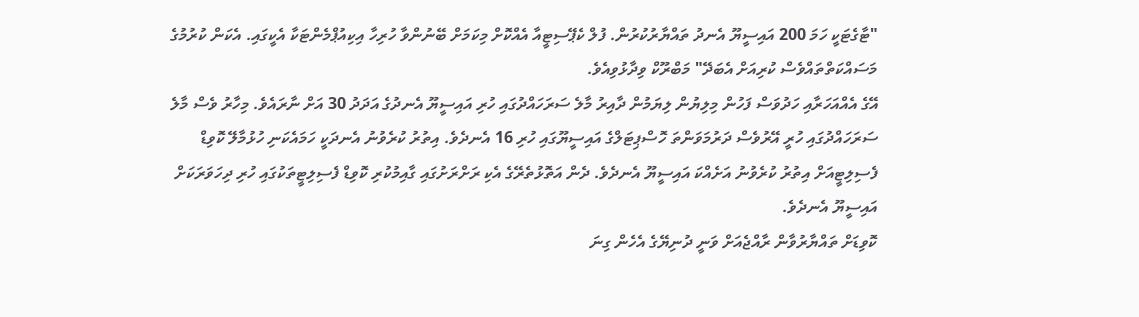"ޓާގެޓަކީ ހަމަ 200 އައިސީޔޫ އެނދު ތައްޔާރުކުރުން. ފުލް ކެޕޭސިޓީއާ އެއްކޮށް މިކަމަށް ބޭނުންވާ ހުރިހާ އިކިއުޕްމެންޓަކާ އެކީގައި. އެކަން ކުރުމުގެ މަސައްކަތްތައްވެސް ކުރިއަށް އެބަދޭ" މަބްރޫކް ވިދާޅުވިއެވެ.
އޭގެ އެއްއަހަރާއި ހަދުވަސް ފަހުން މިލިޔުން ލިޔަމުން ދާއިރު މާލެ ސަރަހައްދުގައި ހުރި އައިސީޔޫ އެނދުގެ އަދަދު 30 އަށް ނާރައެވެ. މިހާރު ވެސް މާލެ ސަރަހައްދުގައި ހުރީ އޭރުވެސް ދަރުމަވަންތަ ހޮސްޕިޓަލްގެ އައިސީޔޫގައި ހުރި 16 އެނދެވެ. އިތުރު ކުރެވުނު އެނދަކީ ހަމައެކަނި ހުޅުމާލޭ ކޮވިޑް ފެސިލިޓީއަށް އިތުރު ކުރެވުނު އަށެއްކަ އައިސީޔޫ އެނދެވެ. ދެން އަތޮޅުތެރޭގެ އެކި ރަށްރަށުގައި ގާއިމުކުރި ކޮވިޑް ފެސިލިޓީތަކުގައި ހުރި ދިހަވަރަކަށް އައިސީޔޫ އެނދެވެ.
ކޮވިޑަށް ތައްޔާރުވާން ރާއްޖެއަށް ވަނީ ދުނިޔޭގެ އެހެން ގިނަ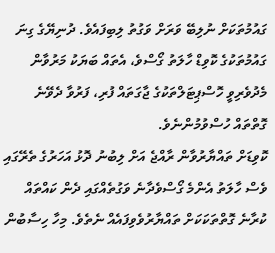ގައުމުތަކަށް ނުލިބޭ ވަރަށް ވަގުތު ލިބިފައެވެ. ދުނިޔޭގެ ގިނަ ގައުމުތަކުގެ ކޮވިޑް ހާލަތު ގޯސްވެ، އެތައް ބަޔަކު މަރުވާން މެދުވެރިވީ ހޮސްޕިޓަލްތަކުގެ ޖާގަތައް ފުރި، ފަރުވާ ދެވޭނެ ގޮތްތައް ހުސްވުމުންނެވެ.
ކޮވިޑަށް ތައްޔާރުވާން ރާއްޖެ އަށް ލިބުނު ދޮޅު އަހަރުގެ ތެރޭގައި ވެސް ހާލަތު އެންމެ ގޯސްވެދާނެ ވަގުތެއްގައި ދެން ކައްތައް ކުރާނެ ގޮތްތަކަކަށް ތައްޔާރުވެވިފައެއް ނެތެވެ. މިހާ ހިސާބުން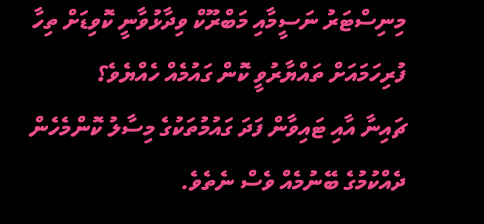މިނިސްޓަރު ނަސީމާއި މަބްރޫކް ވިދާޅުވާނީ ކޮވިޑަށް ތިހާ ފުރިހަމައަށް ތައްޔާރުވީ ކޮން ގައުމެއް ހެއްޔެވެ؟
ޗައިނާ އާއި ޓައިވާން ފަދަ ގައުމުތަކުގެ މިސާލު ކޮންމެހެން ދެއްކުމުގެ ބޭނުމެއް ވެސް ނެތެވެ.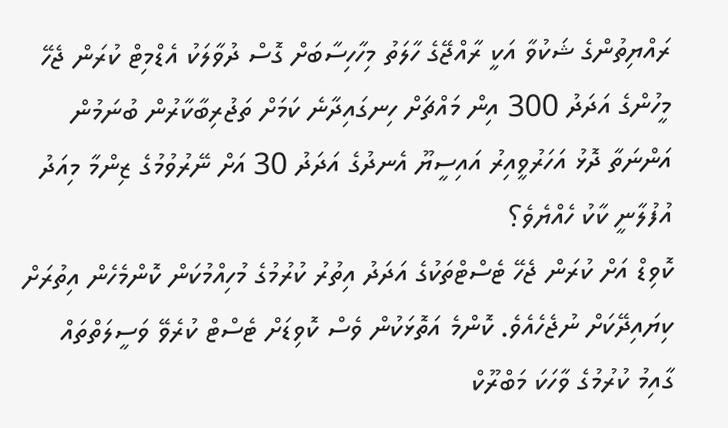ރައްޔިތުންގެ ޝަކުވާ އަކީ ރާއްޖޭގެ ހާލަތު މިހާހިސާބަށް ގޮސް ދުވާލަކު އެޑްމިޓް ކުރަން ޖެހޭ މީހުންގެ އަދަދު 300 އިން މައްޗަށް ހިނގައިދާނެ ކަމަށް ތަޖުރިބާކާރުން ބުނަމުން އަންނަތާ ދޮޅު އަހަރުވީއިރު އައިސީޔޫ އެނދުގެ އަދަދު 30 އަށް ނޭރުވުމުގެ ޒިންމާ މިއަދު އުފުލާނީ ކާކު ހެއްޔެވެ؟
ކޮވިޑް އަށް ކުރަން ޖެހޭ ޓެސްޓްތަކުގެ އަދަދު އިތުރު ކުރުމުގެ މުހިއްމުކަން ކޮންމެހެން އިތުރަށް ކިޔައިދޭކަށް ނުޖެހެއެވެ. ކޮންމެ އަތޮޅަކުން ވެސް ކޮވިޑަށް ޓެސްޓް ކުރެވޭ ވަސީލަތްތައް ގާއިމު ކުރުމުގެ ވާހަކަ މަބްރޫކް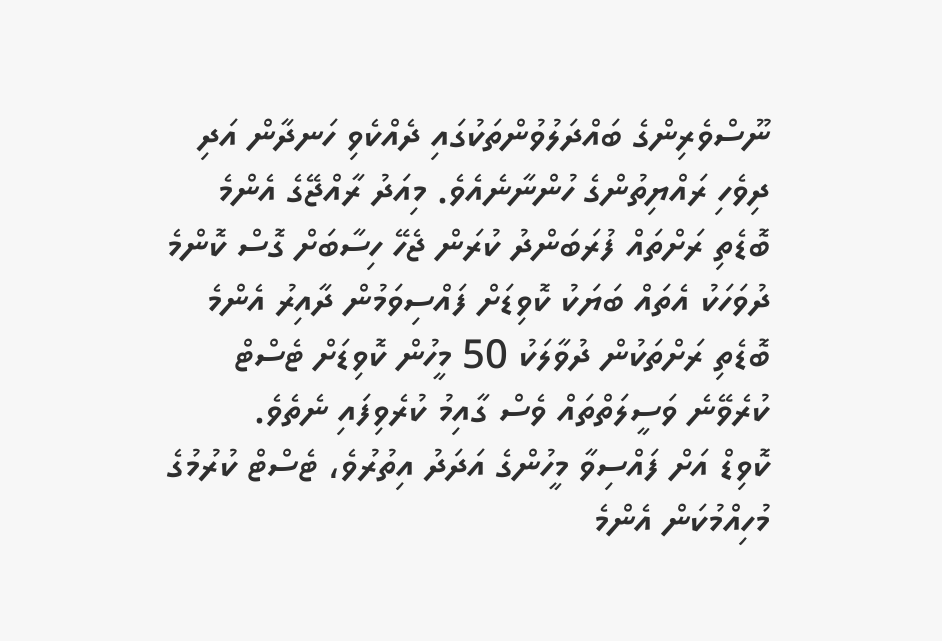ނޫސްވެރިންގެ ބައްދަލުވުންތަކުގައި ދެއްކެވި ހަނދާން އަދި ދިވެހި ރައްޔިތުންގެ ހުންނާނެއެވެ. މިއަދު ރާއްޖޭގެ އެންމެ ބޮޑެތި ރަށްތައް ފުރަބަންދު ކުރަން ޖެހޭ ހިސާބަށް ގޮސް ކޮންމެ ދުވަހަކު އެތައް ބަޔަކު ކޮވިޑަށް ފައްސިވަމުން ދާއިރު އެންމެ ބޮޑެތި ރަށްތަކުން ދުވާލަކު 50 މީހުން ކޮވިޑަށް ޓެސްޓް ކުރެވޭނެ ވަސީލަތްތައް ވެސް ގާއިމު ކުރެވިފައި ނެތެވެ.
ކޮވިޑް އަށް ފައްސިވާ މީހުންގެ އަދަދު އިތުރުވެ، ޓެސްޓް ކުރުމުގެ މުހިއްމުކަން އެންމެ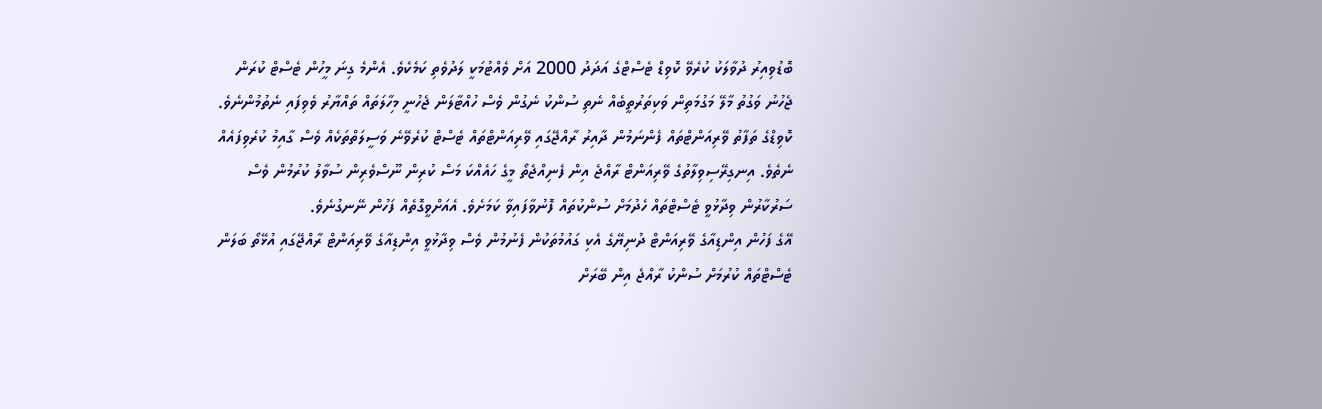ބޮޑުވިއިރު ދުވާލަކު ކުރެވޭ ކޮވިޑް ޓެސްޓްގެ އަދަދު 2000 އަށް ވެއްޓުމަކީ ލަދުވެތި ކަމެކެވެ. އެންމެ ގިނަ މީހުން ޓެސްޓް ކުރަން ޖެހުނު ވަގުތު މާލޭ މަގުމަތިން ވަކިތަރުތީބެއް ނެތި ސުންކު ނެގުން ވެސް ހުއްޓާލަން ޖެހުނީ މިހާލަތައް ތައްޔާރު ވެވިފައި ނެތުމުންނެވެ.
ކޮވިޑްގެ ތަފާތު ވޭރިއަންޓްތައް ފެންނަމުން ދާއިރު ރާއްޖޭގައި ވޭރިއަންޓްތައް ޓެސްޓް ކުރެވޭނެ ވަސީލަތްތަކެއް ވެސް ގާއިމު ކުރެވިފައެއް ނެތެވެ. އިނގިރޭސިވިލާތުގެ ވޭރިއަންޓް ރާއްޖެ އިން ފެނިއްޖެތޯ މީގެ ހައެއްކަ މަސް ކުރިން ނޫސްވެރިން ސުވާލު ކުރުމުން ވެސް ސަރުކާރުން ވިދާޅުވީ ޓެސްޓްތައް ހެދުމަށް ސުންކުތައް ފޮނުވާފައިވާ ކަމަށެވެ. އެއަށްވީގޮތެއް ފަހުން ނޭނގުނެވެ.
އޭގެ ފަހުން އިންޑިއާގެ ވޭރިއަންޓް ދުނިޔޭގެ އެކި ގައުމުތަކުން ފެނުމުން ވެސް ވިދާޅުވީ އިންޑިއާގެ ވޭރިއަންޓް ރާއްޖޭގައި އުޅޭތޯ ބަލަން ޓެސްޓްތައް ކުރުމަށް ސުންކު ރާއްޖެ އިން ބޭރަށް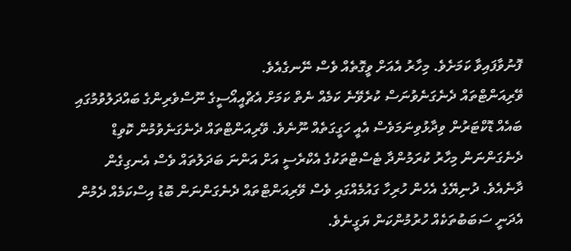ފޮނުވާފައިވާ ކަމަށެވެ. މިހާރު އެއަށް ވީގޮތެއް ވެސް ނޭނގެއެވެ.
ވޭރިއަންޓްތައް ދެނެގަނެވުނަސް ކުރެވޭނެ ކަމެއް ނެތް ކަމަށް އެޗްއީއޯސީގެ ނޫސްވެރިންގެ ބައްދަލުވުމުގައި ބައެއް ޑޮކްޓަރުން ވިދާޅުވިނަމަވެސް އެއީ ހަގީގަތެއް ނޫނެވެ. ވޭރިއަންޓްތައް ދެނެގަނެވުމުން ކޮވިޑް ދެނެގަންނަން މިހާރު ކުރަމުންދާ ޓެސްޓްތަކުގެ އެކްރެސީ އަށް އަންނަ ބަދަލުތައް ވެސް އެނގިގެން ދާނެއެވެ. ދުނިޔޭގެ އެހެން ހުރިހާ ގައުމެއްގައި ވެސް ވޭރިއަންޓްތައް ދެނެގަންނަން ބޮޑު އިސްކަމެއް ދެމުން އެދަނީ ސަބަބުތަކެއް ހުރުމުންކަން ޔަގީނެވެ.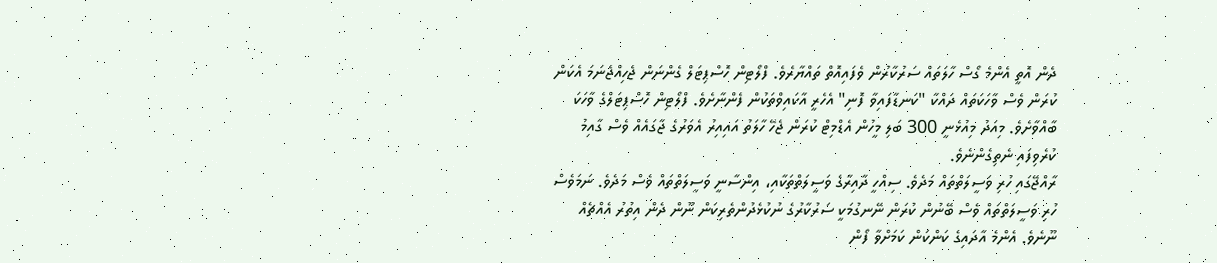ދެން އޮތީ އެންމެ ގޯސް ހާލަތައް ސަރުކާރުން ވެފައިއޮތް ތައްޔާރެވެ. ފްލޯޓިން ހޮސްޕިޓަލް ގެންނަން ޖެހިއްޖެނަމަ އެކަން ކުރަން ވެސް ވާހަކަތައް ދައްކާ "ކަނޑާފައިވާ ފޮނި" އެހެރީ އާކައިވްތަކުން ފެންނާށެވެ. ފްލޯޓިން ހޮސްޕިޓަލްގެ ވާހަކަ ބާއްވާށެވެ. މިއަދު މިއުޅެނީ 300 ބަލި މީހުން އެޑްމިޓް ކުރަން ޖެހޭ ހާލަތު އައިއިރު އެވަރުގެ ޖާގައެއް ވެސް ގާއިމު ކުރެވިފައި ނެތިގެންނެވެ.
ރާއްޖޭގައި ހުރި ވަސީލަތްތައް މަދެވެ. ސިއްހީ ދާއިރާގެ ވަސީލަތްތަކާއި، އިންސާނީ ވަސީލަތްތައް ވެސް މަދެވެ. ނަމަވެސް ހުރި ވަސީލަތްތައް ވެސް ބޭނުން ކުރަން ނޭނގުމަކީ ސަރުކާރުގެ ނުކުޅެދުންތެރިކަން ނޫން ދެން އިތުރު އެއްޗެއް ނޫނެވެ. އެންމެ އާދައިގެ ކަންކަން ކަމަށްވާ ފޯން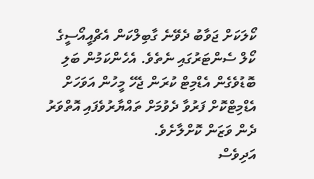ކޯލަކަށް ޖަވާބު ދެވޭނެ ގާބިލްކަން އެޗްއީއޯސީގެ ކޯލް ސެންޓަރުގައި ނެތެވެ. އެހެންކަމުން ބަލި ބޮޑުވެގެން އެޑްމިޓް ކުރަން ޖެހޭ މީހުން އަވަހަށް އެޑްމިޓްކޮށް ފަރުވާ ދެވުމަށް ތައްޔާރުވެފައި އޮތްވަރު ދެން ވަޒަން ކޮށްލާށެވެ.
އަދިވެސް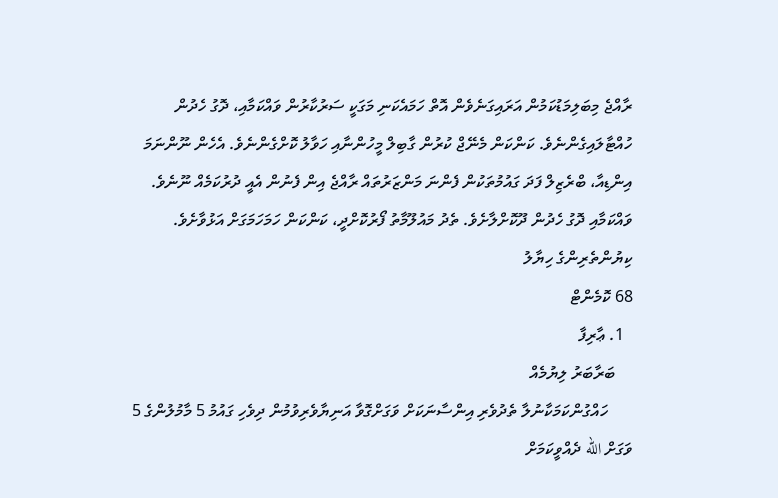ރާއްޖެ މިބަލިމަޑުކަމުން އަރައިގަނެވެން އޮތް ހަމައެކަނި މަގަކީ ސަރުކާރުން ވައްކަމާއި، ދޮގު ހެދުން ހުއްޓާލައިގެންނެވެ. ކަންކަން މެނޭޖް ކުރުން ގާބިލް މީހުންނާއި ހަވާލު ކޮށްގެންނެވެ. އެހެން ނޫންނަމަ އިންޑިއާ، ބްރެޒިލް ފަދަ ގައުމުތަކުން ފެންނަ މަންޒަރުތައް ރާއްޖެ އިން ފެނުން އެއީ ދުރުކަމެއް ނޫނެވެ.
ވައްކަމާއި ދޮގު ހެދުން ދޫކޮށްލާށެވެ. ތެދު މައުލޫމާތު ފޯރުކޮށްދީ، ކަންކަން ހަމަހަމަގަށް އަޅުވާށެވެ.
ކިޔުންތެރިންގެ ހިޔާލު
68 ކޮމެންޓް
  1. ޢާރިފާ
    ބަރާބަރު ލިޔުމެއް
      ހައްގުންކަމަކާނުލާ ތެދުވެރި އިންސާނަކަށް ވަގަށްގޮވާ އަނިޔާވެރިވުމުން ދިވެހި ގައުމު 5 މާމުލުންގެ 5 ވަގަށް الله ދެއްވީކަމަށް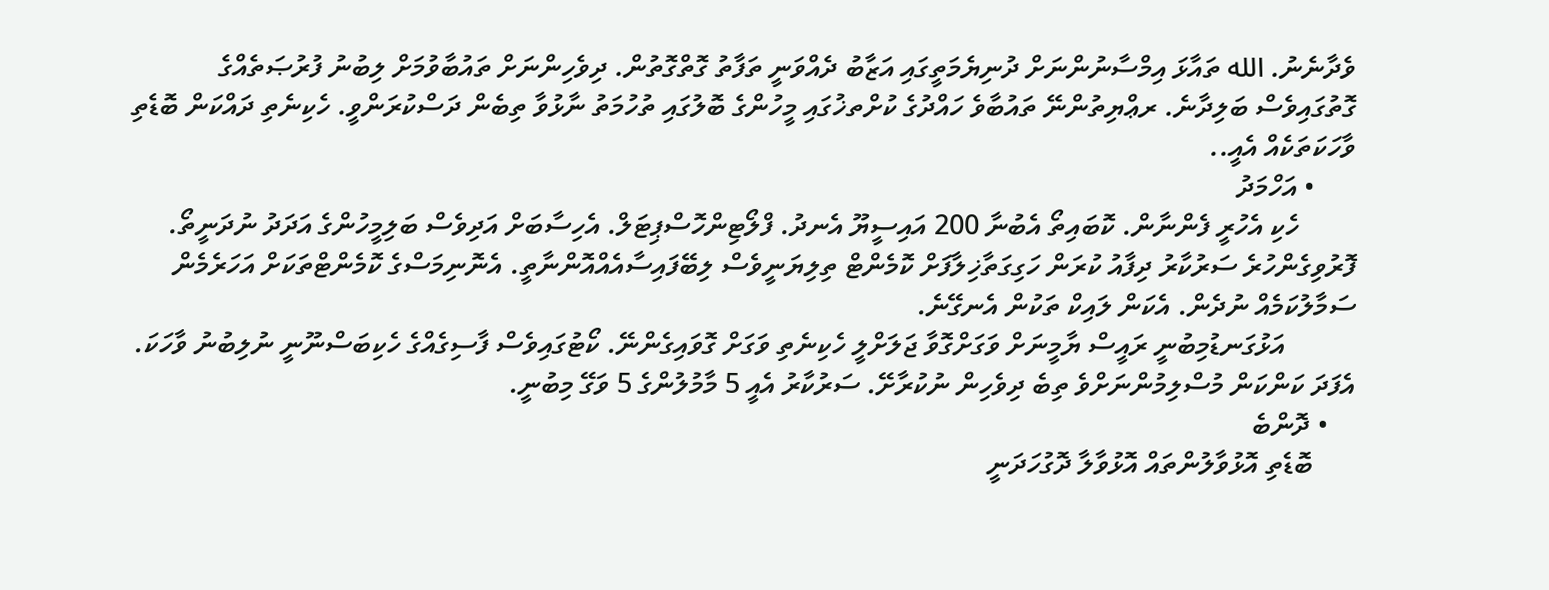ވެދާނެނު. الله ތައާޅަ އިމްސާނުންނަށް ދުނިޔެމަތީގައި އަޒާބު ދެއްވަނީ ތަފާތު ގޮތްގޮތުން. ދިވެހިންނަށް ތައުބާވުމަށް ލިބުނު ފުރުޞަތެއްގެ ގޮތުގައިވެސް ބަލިދާނެ. ރޢްޔިތުންނޭ ތައުބާވެ ހައްދުގެ ކުށްތޚުގައި މީހުންގެ ބޮލުގައި ތުހުމަތު ނާޅުވާ ތިބެން ދަސްކުރަންވީ. ހެކިނެތި ދައްކަން ބޮޑެތި ވާހަކަތަކެއް އެއީ..
      • އަހްމަދު
        ހެކި އެހުރީ ފެންނާން. ކޮބައިތޯ އެބުނާ 200 އައިސީޔޫ އެނދު. ފްލޯޓިންހޮސްޕިޓަލް. އެހިސާބަށް އަދިވެސް ބަލިމީހުންގެ އަދަދު ނުދަނީތޯ. ފޮރުވިގެންހުރެ ސަރުކާރު ދިފާއު ކުރަން ހަގިގަތާޚިލާފަށް ކޮމެންޓް ތިލިޔަނީވެސް ލިބޭފައިސާއެއްއޮންނާތީ. އެނޮނިމަސްގެ ކޮމެންޓްތަކަށް އަހަރެމެން ސަމާލުކަމެއް ނުދެން. އެކަން ލައިކް ތަކުން އެނގޭނެ.
          އަޅުގަނޑުމިބުނީ ރައީސް ޔާމީނަށް ވަގަށްގޮވާ ޖަލަށްލީ ހެކިނެތި ވަގަށް ގޮވައިގެންނޭ. ކޯޓުގައިވެސް ފާސިގެއްގެ ހެކިބަސްނޫނީ ނުލިބުނު ވާހަކަ. އެފަދަ ކަންކަން މުސްލިމުންނަށްވެ ތިބެ ދިވެހިން ނުކުރާށޭ. ސަރުކާރު އެއީ 5 މާމުލުންގެ 5 ވަގޭ މިބުނީ.
    • ދޮންބެ
      ބޮޑެތި އޮޅުވާލުންތައް އޮޅުވާލާ ދޮގުހަދަނީ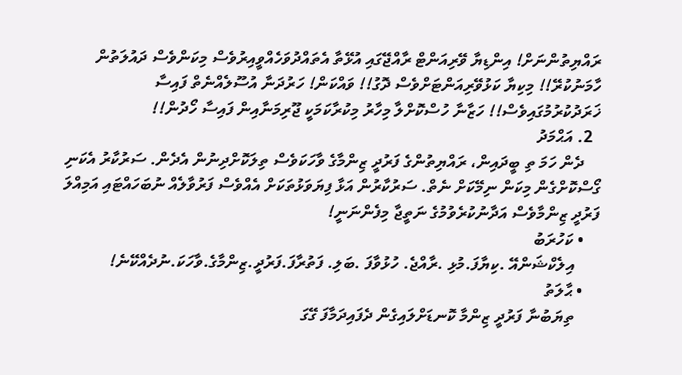ރައްޔިތުންނަށް! އިންޑިޔާ ވޭރިއަންޓް ރާއްޖޭގައި އުޅޭތާ އެތައްދުވަހެއްވީއިރުވެސް މިކަންވެސް ދައުލަތުން ހާމަނުކުރޭ!! މިކިޔާ ކަޅުވޭރިއަންޓަށްވެސް ދޮގު!! ވައްކަން! ހަރުދަނާ އުސޫލެއްނެތް ފައިސާ ޚަރަދުކުރުމުގައިވެސް!! ހަޒާނާ ހުސްކޮށްލާ މިހާރު މިކުރާކަމަކީ ޖޫރިމަނާއިން ފައިސާ ހޯދުން!!
  2. އަޙްމަދު
    ދެން ހަމަ ތި ބީދައިން، ރައްޔިތުންގެ ފަރުދީ ޒިންމާގެ ވާހަކަވެސް ތިލަކޮށްދިނުން އެދެން. ސަރުކާރު އެކަނި ގޯސްކޮށްގެން މިކަން ނިމޭކަށް ނެތް. ސަރުކާރުން އަޅާ ފިޔަވަޅުތަކަށް އެއްވެސް ފަރުވާލެއް ނުބަހައްޓައި އަމިއްލަ ފަރުދީ ޒިންމާވެސް އަދާނުކުރެވުމުގެ ނަތީޖާ މިފެންނަނީ!
    • ކަހުރަބު
      އިލެކްޝަންއޭ .ކިޔާފަ.މުޅި .ރާއްޖެ. ހުޅުވާފަ .ބަލި. ފަތުރާފަ.ފަރުދީ.ޒިންމާގެ.ވާހަކަ.ނުދެއްކޭނެ!
    • ޙާލަތު
      ތިޔަބުނާ ފަރުދީ ޒިންމާ ކޮނޑަށްލައިގެން ދެފައިދަމާފަ ގޭގަ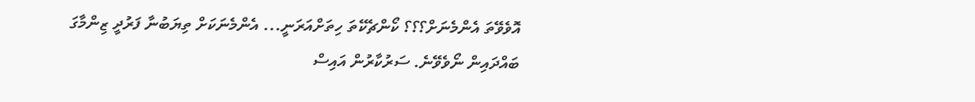އޮވެވޭތަ އެންމެނަށް؟؟؟ ކޯންޗެކޭތަ ހިތަށްއަރަނީ... އެންމެނަކަށް ތިޔަބުނާ ފަރުދީ ޒިންމާގަ ބައްދައިން ނޯވެވޭނެ. ސަރުކާރުން އައިސް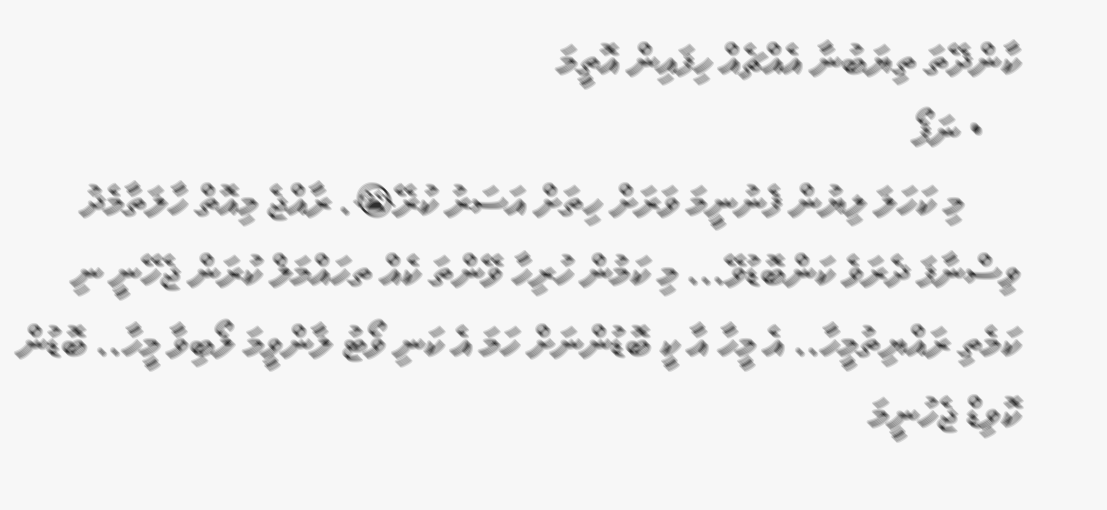ކާންދޭތަ ތިޔަބުނާ އެއްޗެއް ހިފައިން އޮތީމަ
    • ނަފޯ
      މި ކަހަލަ ލިޔުން ފެނުނީމަ ވަރަށް ހިތަށް އަސަރު ކުރޭ😭. ރާއްޖެ މިއޮތް ހާލަތާމެދު ވިސްނާފަ ދެރަވެ ކަންބޮޑުވޭ... މި ކަމުން ހުރިހާ ވޭންތަ ކެއް ތހައްމަލް ކުރަން ޖެހޭނީ ނި ކަމެތި ރައްޔިތުމީހާ.. އެ މީހާ އާ ކީ ބޮޑުންނަށް ހަމަ އެ ކަނި ވޯޓު ލާންވީމަ ލޯބިވާ މީހާ.. ބޮޑުން ކޮވިޑް ޖެހުނީމަ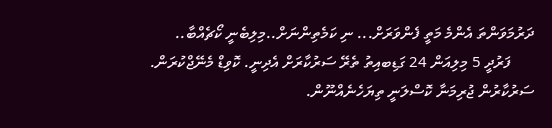ދަރުމަވަންތަ އެންމެ މަތީ ފެންވަރަށް... ނި ކަމެތިންނަށް..މިލިބެނީ ކޯޗެއްބާ..
      ފަރުދީ 5 މިލިއަން 24 ގަޑިބއިތު ތެރޭ ސަރުކާރަށް އެދިނީ. ކޮވިޑް މެނޭޖްކުރަން. ސަރުކާރުން ޖުރިމަނާ ކޮސްލަނީ ތިޔަހެނެއްނޫން.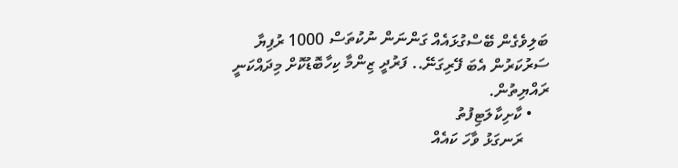ބަލިވެގެން ބޭސްގުޅައެއް ގަންނަން ނުކުތަސް 1000 ރުފިޔާ ސަރުކަރުން އެބަ ފޭރިގަނޭ.. ފަރުދީ ޒިންމާ ކިހާބޮޑުކޮށް މިދައްކަނީ ރައްޔިތުން.
    • ކާށިކާލަޓިފުތު
      ރަނގަޅު ވާހަ ކައެއް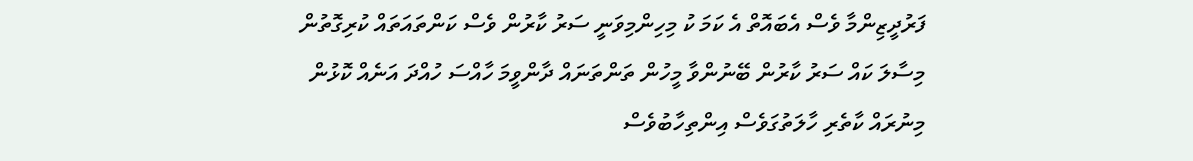ފަރުދީޒިންމާ ވެސް އެބައޮތް އެ ކަމަ ކު މިހިންމިވަނީ ސަރު ކާރުން ވެސް ކަންތައަތައް ކުރިގޮތުން މިސާލަ ކައް ސަރު ކާރުން ބޭނުންވާ މީހުން ތަންތަނައް ދާންވީމަ ހާއްސަ ހުއްދަ އަނެއް ކޮޅުން މިނުރައް ކާތެރި ހާލަތުގަވެސް އިންތިހާބުވެސް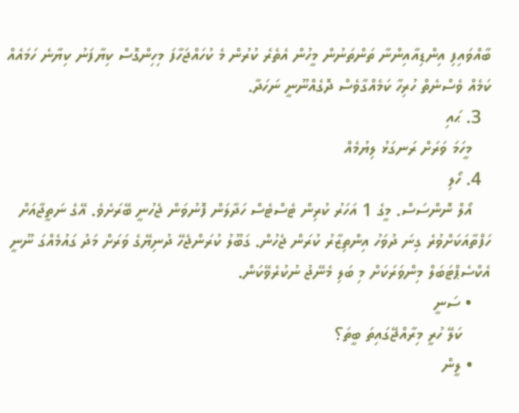ބާއްވައިފި އިންޑިއާއިންނާ ތަންތަނުން މީހުން އެތެރެ ކުރުން މެ ކުހައްޖަހާފަ މިހިންގޮސް ކިޔާފަނު ކިޔާނެ ހަމައެއް ކަމެއް ވެސްނެތް ހުރިހާ ކަމެއްގާވެސް ދޮގެއްނޫނީ ނަހަދާ.
  3. ޙައި
    މީހަމަ ވަރަށް ރަނގަޅު ލިޔުމެއް
  4. ހޯލި
    އޯލް ނޮންސަސް. މީގެ 1 އަހަރު ކުރިން ޓެސްޓެސް ހަދާލަން ފޮނުވަން ޖެހުނީ ބޭރަށެވެ. އޭގެ ނަތީޖާއަށް ހަފްތާއަކަށްވުރެ ގިނަ ދުވަހު އިންތިޒާރު ކުރަން ޖެހުން. ގަބޫލު ކުރަންޖެހޭ ދުނިޔޭގެ ވަރަށް މަދު ގައުމެއްގަ ނޫނީ އެކްސެޕްޓަބަލް މިންވަރަކަށް މި ބަލި މެނޭޖު ނުކުރެވޭކަން.
    • ސަނީ
      ކަލޭ ހުރީ މިރާއްޖޭގައިތަ ބީތަ؟
    • ލީން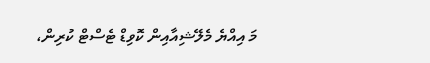މަ އިއްޔެ މެލޭޝިއާއިން ކޮވިޑް ޓެސްޓް ކުރިން،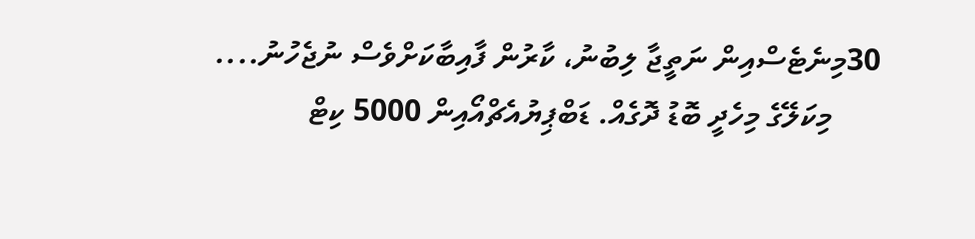30މިނެޓެސްއިން ނަތީޖާ ލިބުނު، ކާރުން ފާއިބާކަށްވެސް ނުޖެހުނު....
      މިކަލޭގެ މިހެދީ ބޮޑު ދޮގެއް. ޑަބްޕިޔުއެޗްއޯއިން 5000 ކިޓް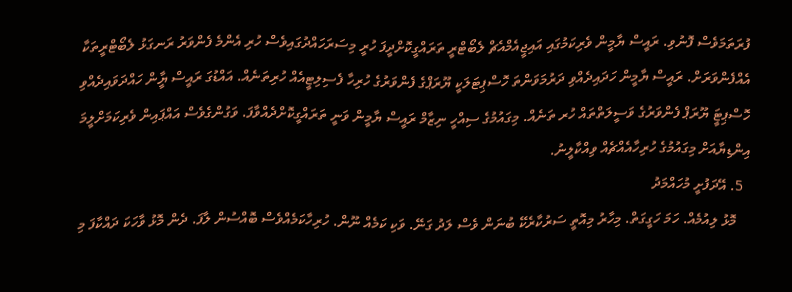ފުރަތަމަވެސް ފޮނުވި. ރައީސް ޔާމީން ވެރިކަމުގައި އައިޖީއެމްއެޗް ލެބޯޓްރީ ތަރައްގީކޮށްދީފަ ހުރީ މިސަރަހައްދުގައިވެސް ހުރި އެންމެ ފެންވަރު ރަނގަޅު ލެބޯޓްރީތަކާ އެއްފެންވަރަށް. ރައީސް ޔާމީން ހަދައިދެއްވި ދަރުމަވަންތަ ހޮސްޕިޓަލަކީ ޔޫރަޕްގެ ފެންވަރުގެ ހުރިހާ ފެސިލިޓީއެއް ހުރިތަނެއް. އައްޑުގަ ރައީސް ޔާީން ހައްދަވައިދެއްވި ހޮސްޕިޓަީ ޔޫރަޕް ފެންވަރުގެ ވަސީލަތްތައް ހުރ ތަނެއް. މިގައުމުގެ ސިއްހީ ނިޒާމް ރައީސް ޔާމީން ވަނީ ތަރައްގީކޮށްދެއްވާފަ. ވަގުންގެވެސް އައްޕައިން ވެރިކަމަށްލީމަ އިންޑިޔާއަށް މިގައުމުގެ ހުރިހާއެއްޗެއް ވިއްކާލީނު.
  5. އޭދަފުށީ މުހައްމަދު
    މޮޅު ލިއުމެއް. ހަމަ ހަގީގަތް. މިހާރު މިއޮތީ ސަރުކާރެކޭ ބުނަން ވެސް ލަދު ގަނޭ. ވަކި ކަމެއް ނޫން. ހުރިހާކަމެއްވެސް ބޮއްސުން ލާފަ. ދެން މޮޅު ވާހަކަ ދައްކާފަ މި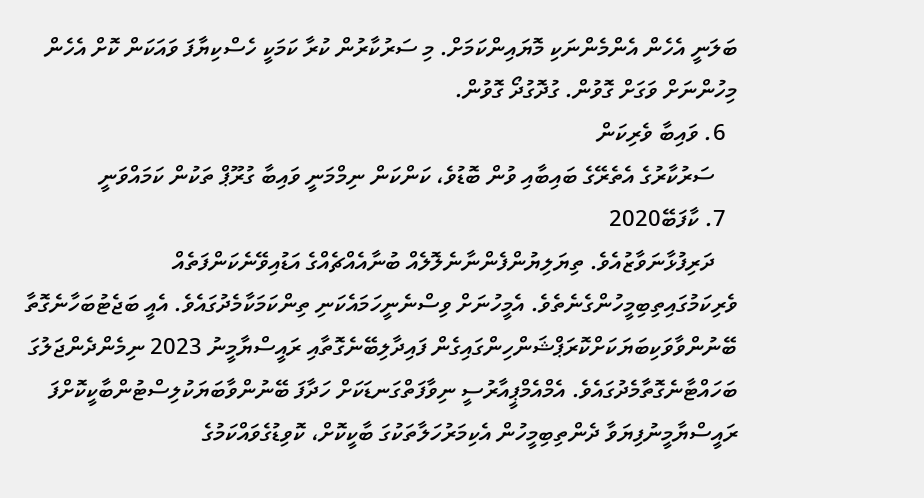ބަލަނީ އެހެން އެންމެންނަކި މޮޔައިންކަމަށް. މި ސަރުކާރުން ކުރާ ކަމަކީ ހެސްކިޔާފަ ވައަކަން ކޮށް އެހެން މިހުންނަށް ވަގަށް ގޮވުން. ގުދޮގުދޯ ގޮވުން.
  6. ވައިބާ ވެރިކަން
    ސަރުކާރުގެ އެތެރޭގެ ބައިބާއި ވުން ބޮޑުވެ، ކަންކަން ނިމްމަނީ ވައިބާ ގުރޫޕް ތަކުން ކަމައްވަނީ
  7. ކާފަބޭ2020
    ދަރިފުޅާނަވާޒުއެވެ. ތިޔަލިޔުންފެންނާނެލޮލެއް ބުނާއެއްޗެއްގެ އަޑުއިވޭނެކަންފަތެއް ވެރިކަމުގައިތިބިމީހުންގެނެތެވެ. އެމީހުނަށް ވިސްނެނީހަމައެކަނި ތިންކަމަކާމެދުގައެވެ. އެއީ ބަޖެޓުބަހާނެގޮތާ ބޭނުންވާވަކިބަޔަކަށްކޮރަޕްޝަންހިންގައިގެން ފައިދާލިބޭނެގޮތާއި ރައީސްޔާމީނު 2023 ނިމެންދެންޖަލުގަ ބަހައްޓާނެގޮތާމެދުގައެވެ. އެމްއެމްޕީއާރުސީ ނިވާފަތްގަނޑަކަށް ހަދާފަ ބޭނުންވާބަޔަކުލިސްޓުންބާކީކޮށްފަ ރައީސްޔާމީނުފިޔަވާ ދެންތިބިމީހުން އެކިމަރުހަލާތަކުގަ ބާކީކޮށް، ކޮވިޑުގެވައްކަމުގެ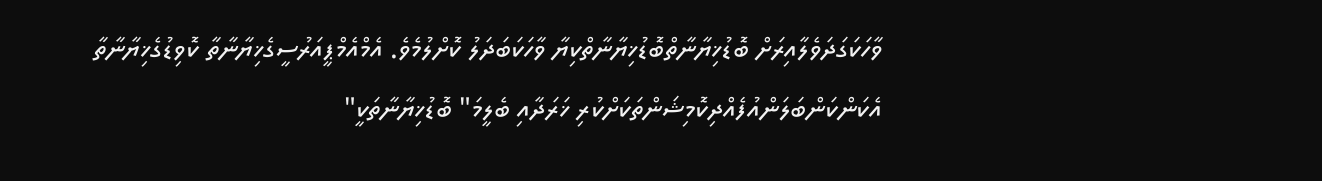ވާހަކަގަދަވެލާއިރަށް ބޮޑުޚިޔާނާތްބޮޑުޚިޔާނާތްކިޔާ ވާހަކަބަދަލު ކޮށްލުމެވެ. އެމްއެމްޕީއަރުސީގެޚިޔާނާތާ ކޮވިޑުގެޚިޔާނާތާ އެކަންކަންބަލަންއުފެއްދިކޮމިޝަންތަކަށްކުރި ޚަރަދާއި ބެލީމަ" ބޮޑުޚިޔާނާތަކީ"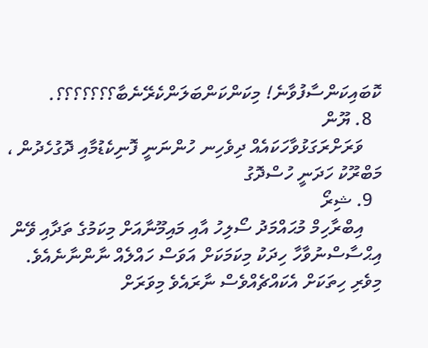ކޮބައިކަންސާފުވާނެ! މިކަންކަންބަލަންކެރޭނެބާ؟؟؟؟؟؟؟.
  8. ޔޫން
    ވަރަށްރަގަޅުވާހަކައެއް ދިވެހިނ ހުންނަނީ ފޮނިކެޑުމާއި ދޮގުހެދުން ، މަބްރޫކު ހަދަނީ ހުސްދޮގު
  9. ޝިރޯ
    އިބްރާހިމް މުޙައްމަދު ސޯލިހު އާއި މައިމޫނާއަށް މިކަމުގެ ތަދާއި ވޭން އިޙްސާސްނުވާހާ ހިދަކު މިކަމަކަށް އަވަސް ހައްލެއް ނާންނާނެއެވެ. މިވެރި ހިތަކަށް އެކައްޗެއްވެސް ނާރައެވެ މިވަރަށް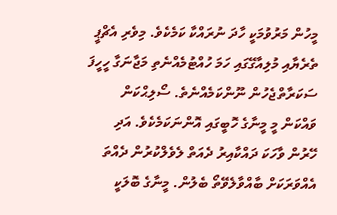މީހުން މަރުވުމަކީ ހާދަ ނުރައްކާ ކަމެކެވެ. މިވެރި އެޗްޕީ ތެރެޔާއި މުލިއާގޭގައި ހަމަ ހުއްޓުމެއްނެތި މަޖާނަގާ ހީހީފަ ސަކަރާތްޖެހުން ނޫންކަމެއްނެތެ. ސޯލިޙްކަން ވައްކަން މީ މީނާގެ ހޮބީގައި އޮންނަކަމެކެވެ. އަދި ހޭރުން ވާހަކަ ދައްކާއިރު ދެއަތް ލެވެލްކުރުން ދެއްތަ އެއްވަރަކަށް ބާއްވާލެވޭތޯ ބެލުން. މީނާގެ ބޮލަކީ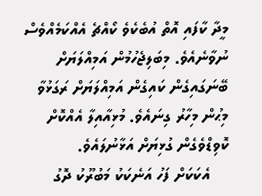މީދާ ކާފައި އޮތް އުބެކެވެ ކޯއްޗެ އެއްކަމެއްވެސް ނުވާނެއެވެ. މިބަލިޖެހުމުން އަމިއްލަޔަށް ބޭނަގައިގެން ކައިގެން އަމިއްލަޔަށް ރަގަޅުވާ މިޙުން މިހާރު ގިނައެވެ. މުޅިއާއިލާ އެއްކޮށް ކޮވިޑްވެގެން ގުޅިޔަށް އަޅާނުލައެވެ.
    އެކަކަށް ފަހު އަނެކަކު މަބުރޫކު ދޮގު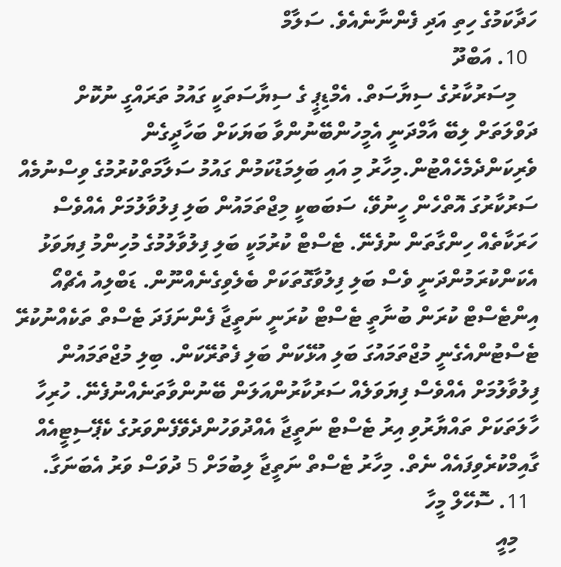ހަދާކަމުގެ ހިތި އަދި ފެންނާނެއެވެ. ސަލާމް
  10. އަބްދޫ
    މިސަރުކާރުގެ ސިޔާސަތް. އެމްޑިޕީ ގެ ސިޔާސަތަކީ ގައުމު ތަރައްގީ ނުކޮށް ދަވްލަތަށް ލިބޭ އާމްދަނީ އެމީހުންބޭނުންވާ ބަޔަކަށް ބަހާދީގެން ވެރިކަންދެމެހެއްޓުން.މިހާރު މި އައި ބަލިމަޑުކަމުން ގައުމު ސަލާމަތްކުރުމުގެ ވިސްނުމެއް ސަރުކާރުގަ އޮތްހެން ހީނުވޭ، ސަބަބކީ މިޖްތަމައުން ބަލި ފިލުވާލުމަށް އެއްވެސް ހަރަކާތެއް ހިންގާތަން ނުފެނޭ. ޓެސްޓް ކުރުމަކީ ބަލި ފިލުވާލުމުގެ މުހިންމު ފިޔަވަޅު އެކަންކުރަމުންދަނީ ވެސް ބަލި ފިލުވާގޮތަކަށް ބެލެވިގެނެއްނޫން. ޑަބްލިއު އެޗްއޯ އިންޓެސްޓް ކުރަން ބުނާތީ ޓެސްޓް ކުރަނީ ނަތީޖާ ފެންނަފަދަ ޓެސްތް ތަކެއްނުކުރޭ ޓެސްޓުންއެގެނީ މުޖްތަމައުގަ ބަލި އުޅޭކަން ބަލި ފެތުރޭކަން. ބިލި މުޖްތަމައުން ފިލުވާލުމަށް އެއްވެސް ފިޔަވަލެއް ސަރުކާރުންއަލަން ބޭނުންވާތަނެއްނުފެނޭ. ހުރިހާ ހާލަތަކަށް ތައްޔާރުވި އިރު ޓެސްޓް ނަތީޖާ އެއްދުވަހުންދެވޭފެންވަރުގެ ކެޕޭސިޓީއެއް ގާއިމްކުރެވިފައެއް ނެތް. މިހާރު ޓެސްތް ނަތީޖާ ލިބުމަށް 5 ދުވަސް ވަރު އެބަނަގާ.
  11. ސޮހޭލް މީހާ
    މިއީ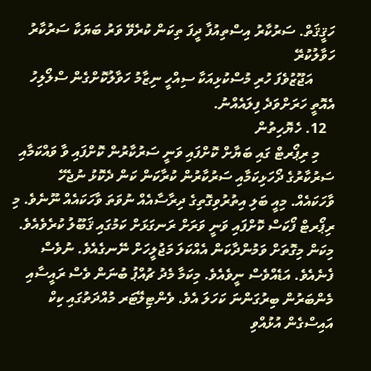ހަޤީޤަތް. ސަރުކާރު އިސްތިއުފާ ދީފަ ތިކަން ކުރެވޭ ވަރު ބަޔަކާ ސަރުކާރު ހަވާލުކުރޭ
      އަޖޫޒުވެފަ ހުރި މުސްކުޅިއަކާ ސިއްހީ ނިޒާމު ހަވާލުކޮށްގެން ސްލޯލިހު އެއޮތީ ހަރަށްވަދެ ފިލައެއްނު.
  12. ހެޔޮހިތުން
    މި ރިޕޯރޓް ގައި ބަޔާށް ކޮށްފައި ވަނީ ސަރުކާރުން ކޮށްފައި ވާ ވައްކަމާއި ސަރުކާރުގެ ދޯހަޅިކަމާއި ސަރުކާރުން ކުރާކަން ކަން ދެކޮޅު ނުޖެހޭ ވާހަކައެއް. މިއީ ބަލި އިތުރުވިގޮތިގެ ދިރާސާއެއް ނުވަތަ ވާހަކައެއް ނޫނެވެ. މި ރިޕޯރޓް ފޯކަސް ކޮށްފައި ވަނީ ވަރަށް ރަނގަޅަށް ކަމުގައި ޤަބޫލު ކުރެވެއެވެ. މިކަން މިގޮތަށް ވަމުންދާކަން އެއްކަލަ މަޖުލީހަށް ނޭނގެއެވެ. ނުވެސް ފެނެއެވެ. އަޑެއްވެސް ނީވެއެވެ. މިކަމާ މެދު ޗުއްޕު ބުނަން ވެސް ރައީސާއި މެންބަރުން ބިރުގަންނަ ކަހަލަ އެވެ. ވެންޓިލޭޓަރ މުއްދަތުގައި ކިކް އައިސްގެން އުޅުއްވި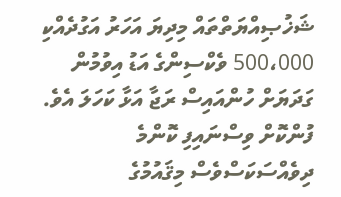ޝަޚުޞިއްޔަތްތައް މިދިޔަ އަހަރު އަގުދެއްކި 500،000 ވެކްސިންގެ އަޑު އިވުމުން ގަދަޔަށް ހުންއައިސް ރަޖާ އަޅާ ކަހަލަ އެވެ. ފުންކޮށް ވިސްނައިފި ކޮންމެ ދިވެއްސަކަސްވެސް މިޤައުމުގެ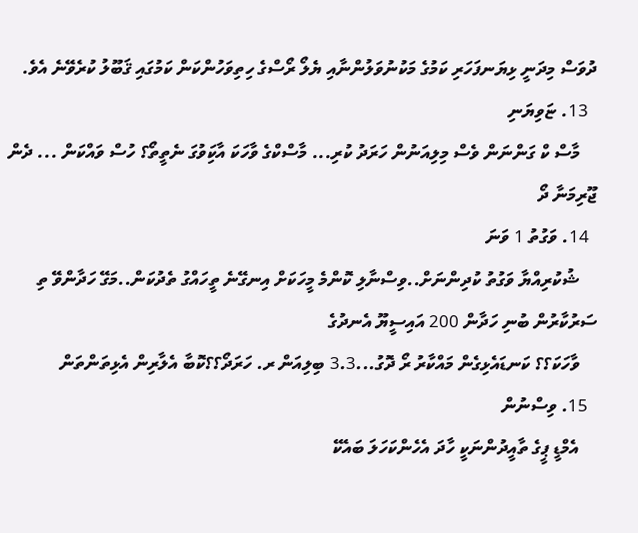ދުވަސް މިދަނީ ޅިޔަނފަހަރި ކަމުގެ މަކުނުވަލުންނާއި ޔެލޯ ރޯސްގެ ހިތިވަހުންކަން ކަމުގައި ޤަބޫލު ކުރެވޭނެ އެވެ.
  13. ޏަވިޔަނި
    މާސް ކް ގަންނަން ވެސް މިލިއަނުން ހަރަދު ކުރި... މާސްކްގެ ވާހަކަ އާކަިވުގަ ނެތީތޯ؟ ހުސް ވައްކަން ... ދެން ޖޫރިމަނާ ދޯ
  14. ވަގުތު 1 ވަނަ
    ޝުކުރިއްޔާ ވަގުތު ކުދިންނަށް..ވިސްނާލި ކޮންމެ މީހަކަށް އިނގޭނެ ތީހައްގު ތެދުކަން..މަގޭ ހަދާންވޭ ތި ސަރުކާރުން ބުނި ހަދާން 200 އައިސީޔޫ އެނދުގެ
    ވާހަކަ؟؟ ކަނޑައެޅިގެން މައްކާރު ރޯ ދޮގު...3.3 ބިލިއަން ރ. ހަރަދޯ؟؟ކޮބާ އެލާރިން އެޅިތަންތަން
  15. ވިސްނުން
    އެމްޑީ ޕީގެ ތާއީދުންނަކީ ހާދަ އެހެންކަހަލަ ބައެކޭ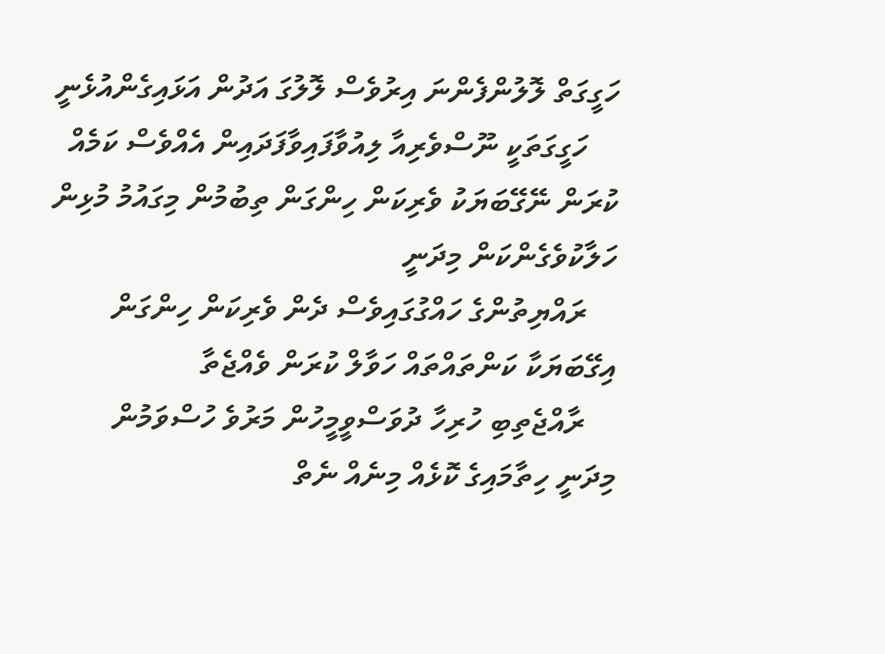ހަގީގަތް ލޮލުންފެންނަ އިރުވެސް ލޮލުގަ އަދުން އަޅައިގެންއުޅެނީ
    ހަގީގަތަކީ ނޫސްވެރިއާ ލިއުވާފައިވާފަދައިން އެއްވެސް ކަމެއް ކުރަން ނޭގޭބަޔަކު ވެރިކަން ހިންގަން ތިބުމުން މިގައުމު މުޅިން ހަލާކުވެގެންކަން މިދަނީ
    ރައްޔިތުންގެ ހައްގުގައިވެސް ދެން ވެރިކަން ހިންގަން އިގޭބަޔަކާ ކަންތައްތައް ހަވާލް ކުރަން ވެއްޖެތާ
    ރާއްޖެތިބި ހުރިހާ ދުވަސްވީމީހުން މަރުވެ ހުސްވަމުން މިދަނީ ހިތާމައިގެ ކޮޅެއް މިނެއް ނެތް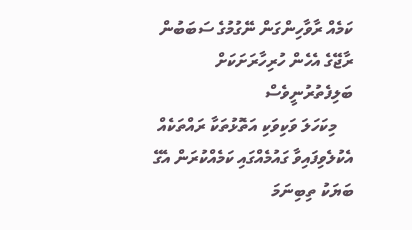ކަމެއް ރާވާހިންގަން ނޭގުމުގެ ސަބަބުން ރާޖޭގެ އެހެން ހުރިހާރަށަކަށް ބަލިފެތުރުނީވެސް
    މިކަހަލަ ވަކިވަކި އަތޮޅުތަކާ ރައްތަކެއް އެކުލެވިފައިވާ ގައުމެއްގައި ކަމެއްކުރަން އެގޭ ބަޔަކު ތިބިނަމަ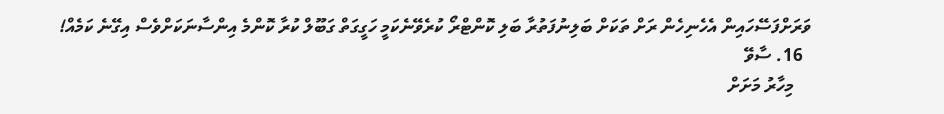ވަރަށްފަސޭހައިން އެހެނިހެން ރަށް ތަކަށް ބަލިނުފަތުރާ ބަލި ކޮންޓްރޯ ކުރެވޭނެކަމީ ހަގީގަތް ގަބޫލް ކުރާ ކޮންމެ އިންސާނަކަށްވެސް އިގޭނެ ކަމެއް!
  16. ސާވޭ
    މިހާރު މަށަށް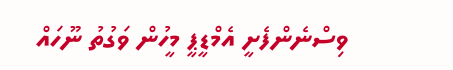ވިސްނެންފެށީ އެމްޑީޕީ މީހުން ވަގުތު ނޫހައް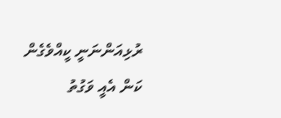ރުޅިއަންނަނީ ކީއްވެގެން ކަން އެއީ ވަގުތު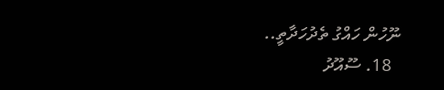ނޫހުން ހައްގު ތެދުހަދާތީ..
  18. ސޫއޫދު